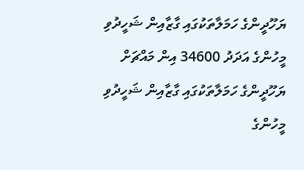ޔަހޫދީންގެ ހަމަލާތަކުގައި ގާޒާއިން ޝަހީދުވި މީހުންގެ އަދަދު 34600 އިން މައްޗަށް
ޔަހޫދީންގެ ހަމަލާތަކުގައި ގާޒާއިން ޝަހީދުވި މީހުންގެ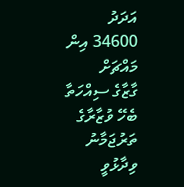އަދަދު 34600 އިން މައްޗަށް
ގާޒާގެ ސިއްހަތާ ބެހޭ ވުޒާރާގެ ތަރުޖަމާނު ވިދާޅުވީ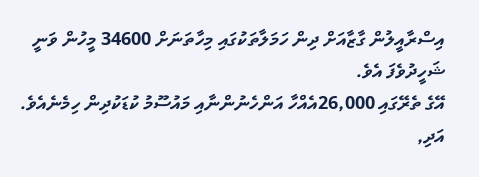އިސްރާއީލުން ގާޒާއަށް ދިން ހަމަލާތަކުގައި މިހާތަނަށް 34600 މީހުން ވަނީ ޝަހީދުވެފަ އެވެ.
އޭގެ ތެރޭގައި 26,000އެއްހާ އަންހެނުންނާއި މައުސޫމު ކުޑަކުދިން ހިމެނެއެވެ. އަދި,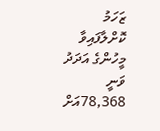ޒަހަމު ކޮށްލާފައިވާ މީހުންގެ އަދަދު ވަނީ 78,368އަށް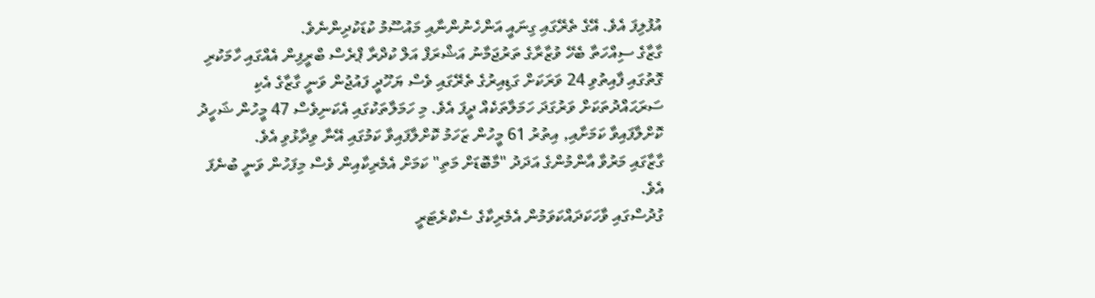އުފުލިފަ އެވެ. އޭގެ ތެރޭގައި ގިނައީ އަންހެނުންނާއި މައުސޫމު ކުޑަކުދިންނެވެ.
ގާޒާގެ ސިއްހަތާ ބެހޭ ވުޒާރާގެ ތަރުޖަމާނު އަޝްރަފް އަލް ކުދްރާ ޕްރެސް ބްރީފިން އެއްގައި ހާމަކުރި ގޮތުގައި ފާއިތުވި 24 ވަރަކަށް ގަޑިއިރުގެ ތެރޭގައި ވެސް ޔަހޫދީ ފައުޖުން ވަނީ ގާޒާގެ އެކި ސަރަޙައްދުތަކަށް ވަރުގަދަ ހަމަލާތަކެއް ދީފަ އެވެ. މި ހަމަލާތަކުގައި އެކަނިވެސް 47 މީހުން ޝަހީދު ކޮށްލާފައިވާ ކަމަށާއި, އިތުރު 61 މީހުން ޒަހަމު ކޮށްލާފައިވާ ކަމުގައި އޭނާ ވިދާޅުވި އެވެ.
ގާޒާގައި މަރުވާ އާންމުންގެ އަދަދު "މާބޮޑަށް މަތި" ކަމަށް އެމެރިކާއިން ވެސް މިފަހުން ވަނީ ބުނެފަ އެވެ.
ގުދުސްގައި ވާހަކަދައްކަވަމުން އެމެރިކާގެ ސެކްރެޓަރީ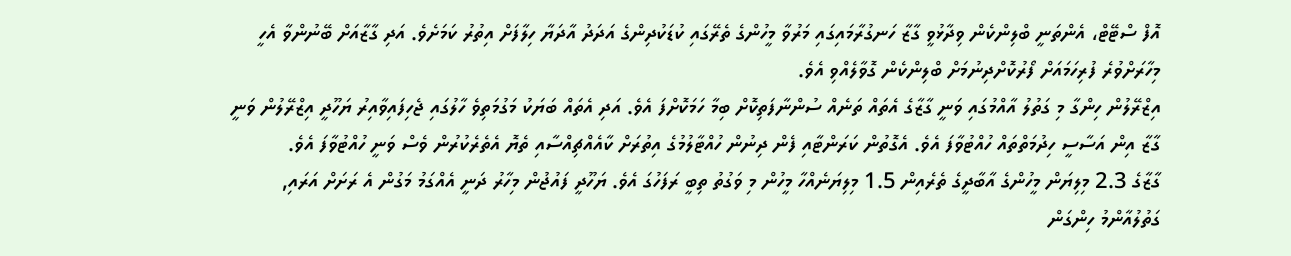އޮފް ސްޓޭޓް، އެންތަނީ ބްލިންކެން ވިދާޅުވީ ގާޒާ ހަނގުރާމައިގައި މަރުވާ މީހުންގެ ތެރޭގައި ކުޑަކުދިންގެ އަދަދު އާދަޔާ ހިލާފަށް އިތުރު ކަމަށެވެ. އަދި ގާޒާއަށް ބޭނުންވާ އެހީ މިހާރަށްވުރެ ފުރިހަމައަށް ފޯރުކޮށްދިނުމަށް ބްލިންކެން ގޮވާލެއްވި އެވެ.
އިޒްރޭލުން ހިންގާ މި ގަތުލު އާއްމުގައި ވަނީ ގާޒާގެ އެތައް ތަނެއް ސުންނާފަތިކޮށް ބިމާ ހަމަކޮށްފަ އެވެ. އަދި އެތައް ބަޔަކު މަގުމަތިވެ ހާލުގައި ޖެހިފައިވާއިރު ޔަހޫދީ އިޒްރޭލުން ވަނީ ގާޒާ އިން އަސާސީ ހިދުމަތްތައް ހުއްޓުވާފަ އެވެ. އެގޮތުން ކަރަންޓާއި ފެން ދިނުން ހުއްޓާލުމުގެ އިތުރަށް ކާއެއްޗިއްސާއި ތެޔޮ އެތެރެކުރުން ވެސް ވަނީ ހުއްޓުވާފަ އެވެ.
ގާޒާގެ 2.3 މިލިޔަން މީހުންގެ އާބާދީގެ ތެރެއިން 1.5 މިލިޔަނެއްހާ މީހުން މި ވަގުތު ތިބީ ރަފަހުގަ އެވެ. ޔަހޫދީ ފައުޖުން މިހާރު ދަނީ އެއްގަމު މަގުން އެ ރަށަށް އަރައި, ގަތުލުއާންމު ހިންގަން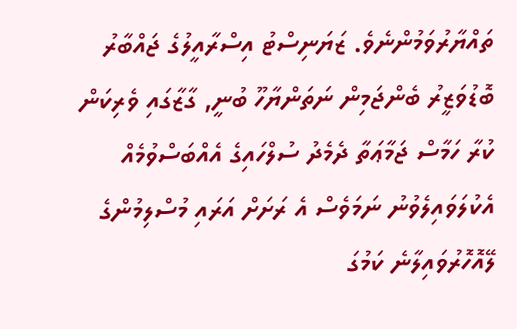ތައްޔާރުވަމުންނެވެ. ޒަޔަނިސްޓު އިސްރާއީލުގެ ޖައްބާރު ބޮޑުވަޒީރު ބެންޖަމިން ނަތަންޔާހޫ ބުނީ, ގާޒާގައި ވެރިކަން ކުރާ ހަމާސް ޖަމާޢަތާ ދެމެދު ސުލްހައިގެ އެއްބަސްވުމެއް އެކުލަވައިލެވުނު ނަމަވެސް އެ ރަށަށް އަރައި މުސްލިމުންގެ ލޭއޮހޮރުވައިލާނެ ކަމުގަ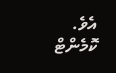އެވެ.
ކޮމެންޓް